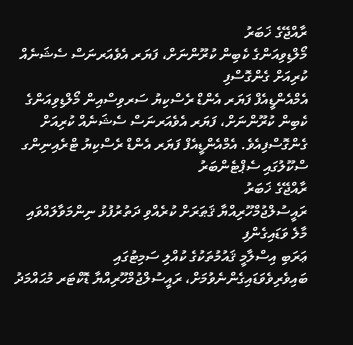ރާއްޖޭގެ ޚަބަރު
މޯލްޑިވިއަންގެ ކެބިން ކުރޫންނަށް، ފަޔަރ އެވެއަރނަސް ސެޝަނެއް ކުރިއަށް ގެންގޮސްފި
އެމްއެންޑީއެފް ފަޔަރ އެންޑް ރެސްކިޔު ސަރވިސްއިން މޯލްޑިވިއަންގެ ކެބިން ކުރޫންނަށް، ފަޔަރ އެވެއަރނަސް ސެޝަނެއް ކުރިއަށް ގެންގޮސްފިއެވެ. އެމްއެންޑީއެފް ފަޔަރ އެންޑް ރެސްކިޔު ޓްރެއިނިންގ ސްކޫލުގައި ސެޕްޓެންބަރު
ރާއްޖޭގެ ޚަބަރު
ރައީސުލްޖުމްހޫރިއްޔާ ޤަޠަރަށް ކުރެއްވި ދަތުރުފުޅު ނިންމަވާލައްވައި މާލެ ވަޑައިގެންފި
ޢަރަބި އިސްލާމީ ޤައުމުތަކުގެ ކުއްލި ސަމިޓުގައި ބައިވެރިވެވަޑައިގެންނެވުމަށް، ރައީސުލްޖުމްހޫރިއްޔާ ޑޮކްޓަރ މުޙައްމަދު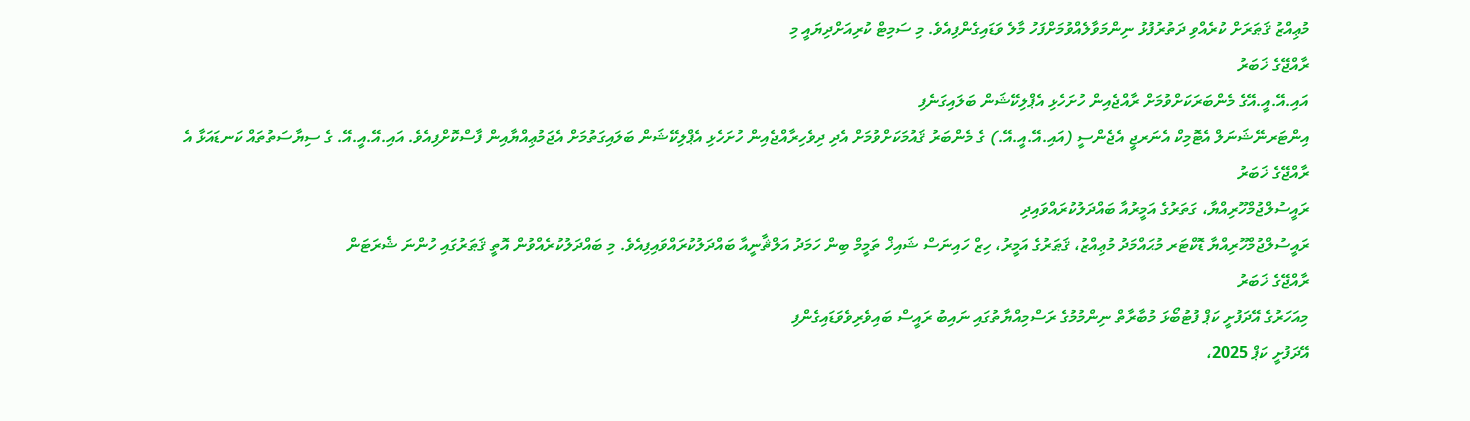މުޢިއްޒު ޤަޠަރަށް ކުރެއްވި ދަތުރުފުޅު ނިންމަވާލެއްވުމަށްފަހު މާލެ ވަޑައިގެންފިއެވެ. މި ސަމިޓް ކުރިއަށްދިޔައީ މި
ރާއްޖޭގެ ޚަބަރު
އައި.އޭ.އީ.އޭގެ މެންބަރަކަށްވުމަށް ރާއްޖެއިން ހުށަހެޅި އެޕްލިކޭޝަން ބަލައިގަނެފި
އިންޓަރނޭޝަނަލް އެޓޮމިކް އެނަރޖީ އެޖެންސީ (އައި.އޭ.އީ.އޭ.) ގެ މެންބަރު ޤައުމަކަށްވުމަށް އެދި ދިވެހިރާއްޖެއިން ހުށަހެޅި އެޕްލިކޭޝަން ބަލައިގަތުމަށް އެޖަމުޢިއްޔާއިން ފާސްކޮށްފިއެވެ. އައި.އޭ.އީ.އޭ. ގެ ސިޔާސަތުތައް ކަނޑައަޅާ އެ
ރާއްޖޭގެ ޚަބަރު
ރައީސުލްޖުމްހޫރިއްޔާ، ގަތަރުގެ އަމީރުއާ ބައްދަލުކުރައްވައިދި
ރައީސުލްޖުމްހޫރިއްޔާ ޑޮކްޓަރ މުޙައްމަދު މުޢިއްޒު، ޤަޠަރުގެ އަމީރު، ހިޒް ހައިނަސް ޝައިޚް ތަމީމް ބިން ހަމަދު އަލްޘާނީއާ ބައްދަލުކުރައްވައިފިއެވެ. މި ބައްދަލުކުރެއްވުން އޮތީ ޤަޠަރުގައި ހުންނަ ޝެރަޓަން
ރާއްޖޭގެ ޚަބަރު
މިއަހަރުގެ އޭދަފުށީ ކަޕް ފުޓުބޯޅަ މުބާރާތް ނިންމުމުގެ ރަސްމިއްޔާތުގައި ނައިބު ރައީސް ބައިވެރިވެވަޑައިގެންފި
އޭދަފުށީ ކަޕް 2025،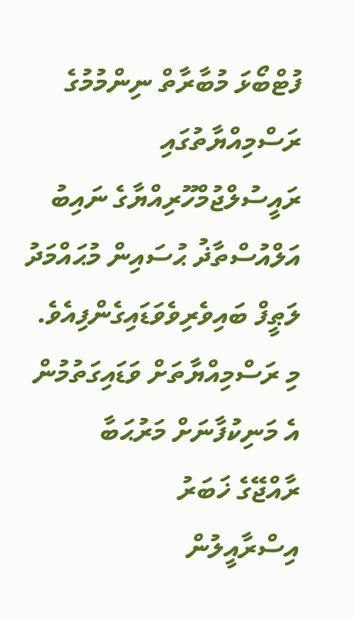ފުޓްބޯޅަ މުބާރާތް ނިންމުމުގެ ރަސްމިއްޔާތުގައި ރައީސުލްޖުމްހޫރިއްޔާގެ ނައިބު އަލްއުސްތާޛު ޙުސައިން މުޙައްމަދު ލަޠީފް ބައިވެރިވެވަޑައިގެންފިއެވެ. މި ރަސްމިއްޔާތަށް ވަޑައިގަތުމުން އެ މަނިކުފާނަށް މަރުޙަބާ
ރާއްޖޭގެ ޚަބަރު
އިސްރާއީލުން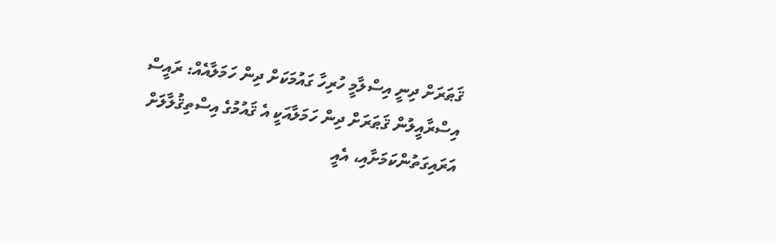ޤަޠަރަށް ދިނީ އިސްލާމީ ހުރިހާ ގައުމަކަށް ދިން ހަމަލާއެއް: ރައީސް
އިސްރާއީލުން ޤަޠަރަށް ދިން ހަމަލާއަކީ އެ ޤައުމުގެ އިސްތިޤުލާލަށް އަރައިގަތުންކަމަށާއި، އެއީ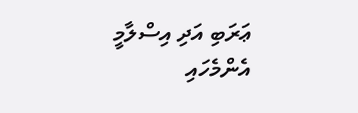ޢަރަބި އަދި އިސްލާމީ އެންމެހައި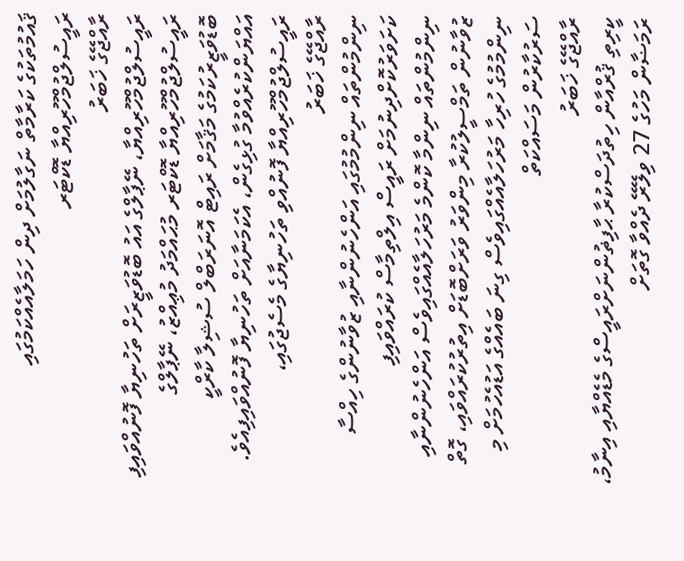ޤައުމުތަކުގެ ކަރާމާތް ނަގާލުމަށް ދިން ހަމަލާއެއްކަމުގައި ރައީސުލްޖުމްހޫރިއްޔާ ޑޮކްޓަރ
ރާއްޖޭގެ ޚަބަރު
ރައީސުލްޖުމްހޫރިއްޔާ، ނޭޕާލްގެ އައު ބޮޑުވަޒީރަށް ތަހުނިޔާ ފޮނުއްވައިފި
ރައީސުލްޖުމްހޫރިއްޔާ ޑޮކްޓަރ މުޙައްމަދު މުޢިއްޒު، ނޭޕާލްގެ ބޮޑުވަޒީރުކަމުގެ މަޤާމަށް ރައިޓް އޮނަރަބްލް ސުޝިލާ ކާރްކީ އައްޔަންކުރެއްވުމާ ގުޅިގެން، އެކަމަނާއަށް ތަހުނިޔާ ފޮނުއްވައިފިއެވެ. ރައީސުލްޖުމްހޫރިއްޔާ ފޮނުއްވި ތަހުނިޔާގެ މެސެޖުގައި،
ރާއްޖޭގެ ޚަބަރު
ނިންމުންތައް ނިންމުމުގައި އަންހެނުންނާއި ޒުވާނުންގެ ހިއްސާ ކަށަވަރުކޮށްދިނުމަށް ރައީސް އިލްތިމާސް ކުރައްވައިފި
ނިންމުންތައް ނިންމާ ކޮންމެ މަރުހަލާއެއްގައިވެސް އަންހެނުންނާއި ޒުވާނުން ތަމްސީލުކުރާ މިންވަރު ވަރަށްބޮޑަށް އިތުރުކުރައްވައި، ގޮތް ނިންމުމުގެ ހުރިހާ މަރުހަލާއެއްގައިވެސް ގިނަ ބައެއްގެ އަޑުއެހުމަށް މި ސަރުކާރުން މަސައްކަތް
ރާއްޖޭގެ ޚަބަރު
ކީރިތި ޤުރްއާން ހިތުދަސްކުރާ ޙާފިޡުންނަށްރައީސްގެ މެޑެއްޔާއި އިނާމު، ރަމަޟާން މަހުގެ 27 ވިލޭރޭ ދެއްވާ ގޮތަށް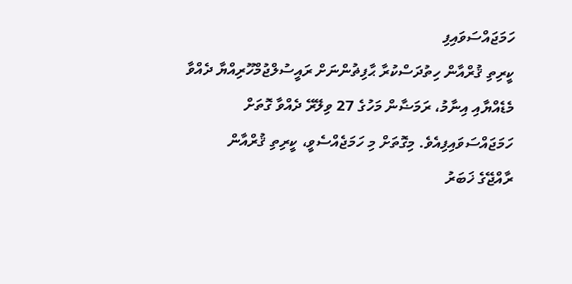ހަމަޖައްސަވައިފި
ކީރިތި ޤުރްއާން ހިތުދަސްކުރާ ޙާފިޡުންނަށް ރައީސުލްޖުމްހޫރިއްޔާ ދެއްވާ މެޑެއްޔާއި އިނާމު، ރަމަޟާން މަހުގެ 27 ވިލޭރޭ ދެއްވާ ގޮތަށް ހަމަޖައްސަވައިފިއެވެ. މިގޮތަށް މި ހަމަޖެއްސެވީ، ކީރިތި ޤުރްއާން
ރާއްޖޭގެ ޚަބަރު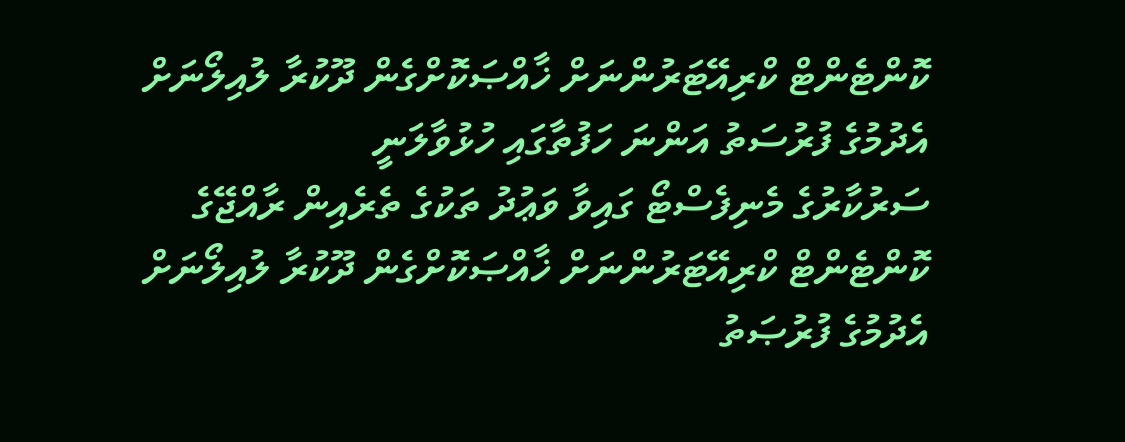ކޮންޓެންޓް ކްރިއޭޓަރުންނަށް ޚާއްޞަކޮށްގެން ދޫކުރާ ލުއިލޯނަށް އެދުމުގެ ފުރުސަތު އަންނަ ހަފުތާގައި ހުޅުވާލަނީ
ސަރުކާރުގެ މެނިފެސްޓޯ ގައިވާ ވަޢުދު ތަކުގެ ތެރެއިން ރާއްޖޭގެ ކޮންޓެންޓް ކްރިއޭޓަރުންނަށް ޚާއްޞަކޮށްގެން ދޫކުރާ ލުއިލޯނަށް އެދުމުގެ ފުރުޞަތު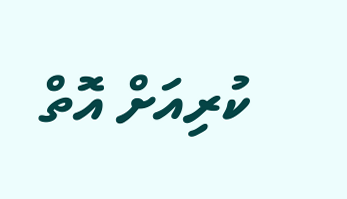ކުރިއަށް އޮތް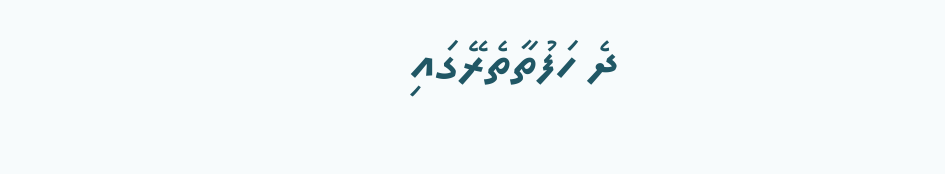ދެ ހަފުތާތެރޭގައި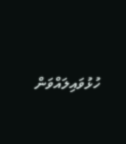ހުޅުވައިލައްވަން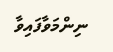ނިންމަވާފައިވާ